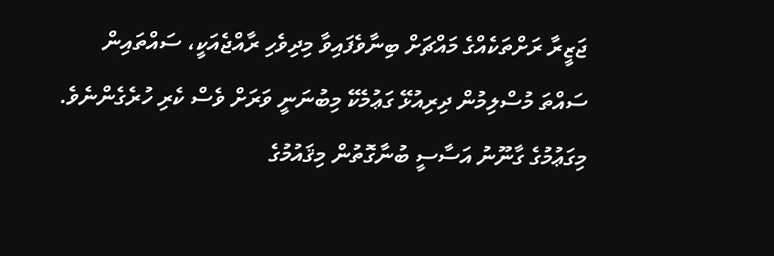ޖަޒީރާ ރަށްތަކެއްގެ މައްޗަށް ބިނާވެފައިވާ މިދިވެހި ރާއްޖެއަކީ، ސައްތައިން ސައްތަ މުސްލިމުން ދިރިއުޅޭ ގަޢުމެކޭ މިބުނަނީ ވަރަށް ވެސް ކެރި ހުރެގެންނެވެ. މިގަޢުމުގެ ގާނޫނު އަސާސީ ބުނާގޮތުން މިޤައުމުގެ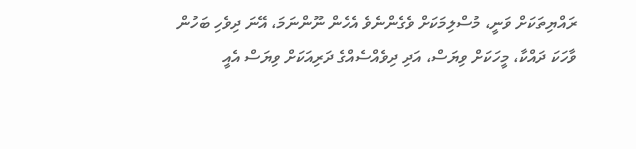ރައްޔިތަކަށް ވަނީ، މުސްލިމަކަށް ވެގެންނެވެ އެހެން ނޫންނަމަ، އޭނަ ދިވެހި ބަހުން ވާހަކަ ދައްކާ، މީހަކަށް ވިޔަސް، އަދި ދިވެއްސެއްގެ ދަރިއަކަށް ވިޔަސް އެއީ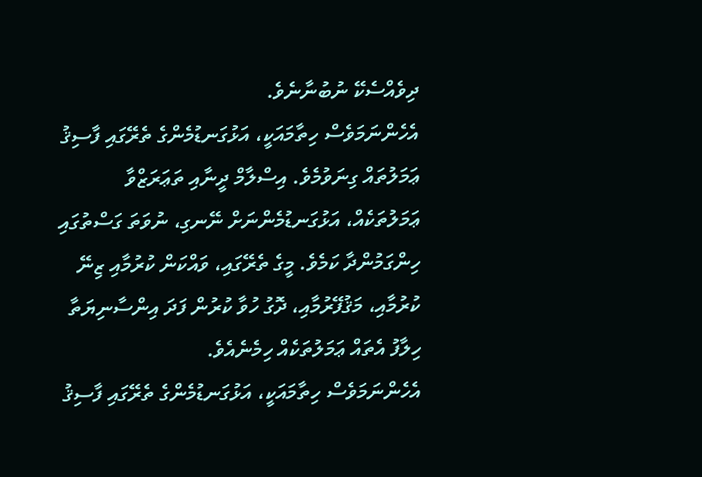ދިވެއްސެކޭ ނުބުނާނެވެ.
އެހެންނަމަވެސް ހިތާމައަކީ، އަޅުގަނޑުމެންގެ ތެރޭގައި ފާސިޤު ޢަމަލުތައް ގިނަވުމެވެ. އިސްލާމް ދީނާއި ތަޢަރަޒްވާ ޢަމަލުތަކެއް، އަޅުގަނޑުމެންނަށް ނޭނގި، ނުވަތަ ގަސްތުގައި ހިންގަމުންދާ ކަމެވެ. މީގެ ތެރޭގައި، ވައްކަން ކުރުމާއި ޒިނޭ ކުރުމާއި، މަޤުފޭރުމާއި، ދޮގު ހުވާ ކުރުން ފަދަ އިންސާނިޔަތާ ހިލާފު އެތައް ޢަމަލުތަކެއް ހިމެނެއެވެ.
އެހެންނަމަވެސް ހިތާމައަކީ، އަޅުގަނޑުމެންގެ ތެރޭގައި ފާސިޤު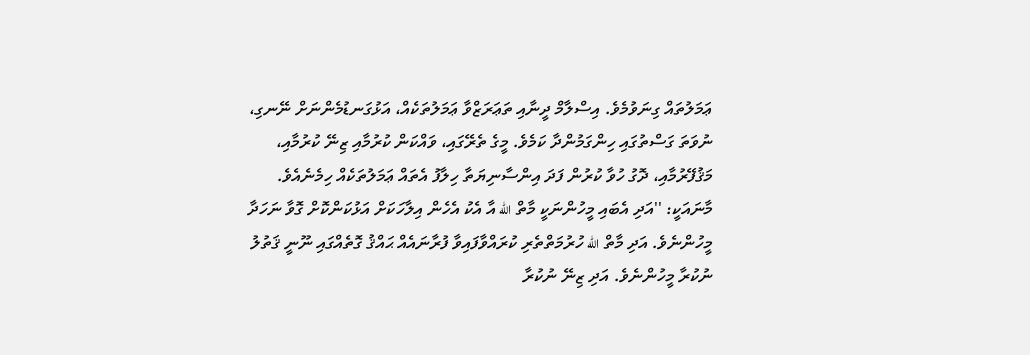ޢަމަލުތައް ގިނަވުމެވެ. އިސްލާމް ދީނާއި ތަޢަރަޒްވާ ޢަމަލުތަކެއް، އަޅުގަނޑުމެންނަށް ނޭނގި، ނުވަތަ ގަސްތުގައި ހިންގަމުންދާ ކަމެވެ. މީގެ ތެރޭގައި، ވައްކަން ކުރުމާއި ޒިނޭ ކުރުމާއި، މަޤުފޭރުމާއި، ދޮގު ހުވާ ކުރުން ފަދަ އިންސާނިޔަތާ ހިލާފު އެތައް ޢަމަލުތަކެއް ހިމެނެއެވެ.
މާނައަކީ: ''އަދި އެބައި މީހުންނަކީ މާތް الله އާ އެކު އެހެން އިލާހަކަށް އަޅުކަންކޮށް ގޮވާ ނަހަދާ މީހުންނެވެ. އަދި މާތް الله ހުރުމަތްތެރި ކުރައްވާފައިވާ ފުރާނައެއް ޙައްޤު ގޮތެއްގައި ނޫނީ ޤަތުލު ނުކުރާ މީހުންނެވެ. އަދި ޒިނޭ ނުކުރާ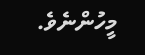މީހުންނެވެ.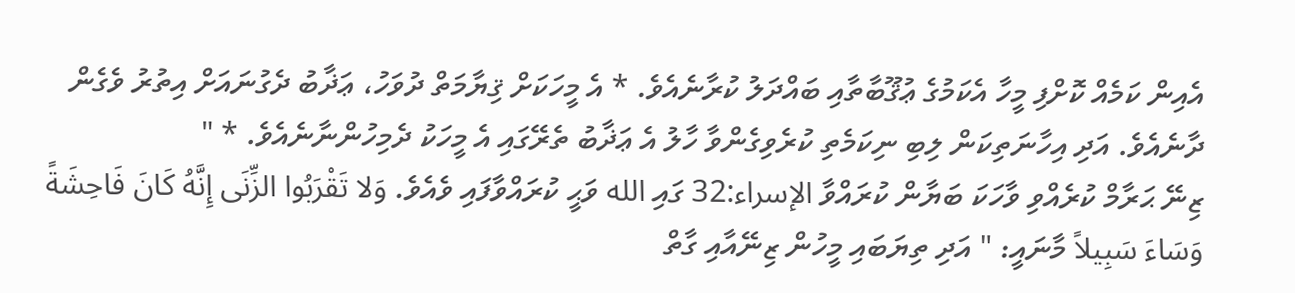އެއިން ކަމެއް ކޮށްފި މީހާ އެކަމުގެ ޢުޤޫބާތާއި ބައްދަލު ކުރާނެއެވެ. * އެ މީހަކަށް ޤިޔާމަތް ދުވަހު، ޢަޛާބު ދެގުނައަށް އިތުރު ވެގެން ދާނެއެވެ. އަދި އިހާނަތިކަން ލިބި ނިކަމެތި ކުރެވިގެންވާ ހާލު އެ ޢަޛާބު ތެރޭގައި އެ މީހަކު ދެމިހުންނާނެއެވެ. * "
ޒިނޭ ޙަރާމް ކުރެއްވި ވާހަކަ ބަޔާން ކުރައްވާ الإسراء:32 ގައި الله ވަޙީ ކުރައްވާފައި ވެއެވެ. وَلا تَقْرَبُوا الزِّنَى إِنَّهُ كَانَ فَاحِشَةً وَسَاءَ سَبِيلاً މާނައީ: " އަދި ތިޔަބައި މީހުން ޒިނޭއާއި ގާތް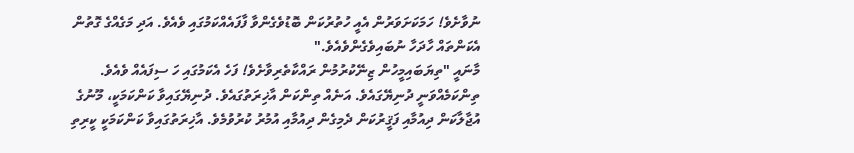ނުވާށެވެ! ހަމަކަށަވަރުން އެއީ ހުތުރުކަން ބޮޑުވެގެންވާ ފާފައެއްކަމުގައި ވެއެވެ. އަދި މަގެއްގެ ގޮތުން އެކަންތައް ހާދަހާ ނުބައިވެގެންވެއެވެ."
މާނައީ "ތިޔަބައިމީހުން ޒިނޭކުރުމުން ރައްކާތެރިވާށެވެ! ފަހެ އެކަމުގައި ހަ ސިފައެއް ވެއެވެ. ތިންކަމެއްވަނީ ދުނިޔޭގައެވެ. އަނެއް ތިންކަން އާޚިރަތުގައެވެ. ދުނިޔޭގައިވާ ކަންކަމަކީ، މޫނުގެ އުޖާލާކަން ދިއުމާއި ފަޤީރުކަން ދެމިގެން ދިއުމާއި އުމުރު ކުރުވުމެވެ. އާޚިރަތުގައިވާ ކަންކަމަކީ ކީރިތި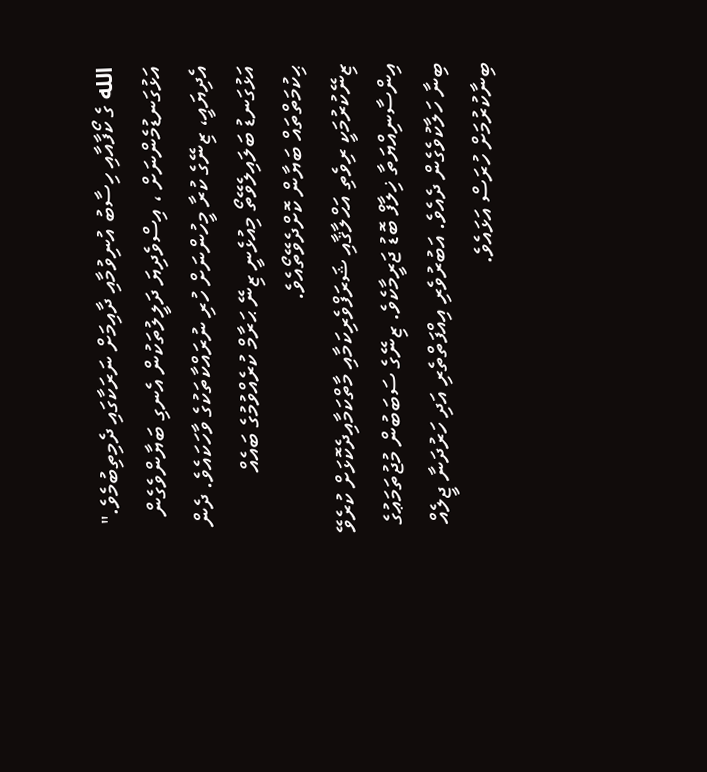الله ގެ ކޯފާއާއި ހިސާބު އުނިވުމާއި ދާއިމަށް ނަރަކާގައި ދެމިތިބުމެވެ."
އަޅުގަނޑުމެންނަށް ، އިސްވެދިޔަ ދަލީލުތަކުން އެނގި ބަޔާންވެގެން އެދިޔައީ، ޒިނޭގެ ކުރާ މީހުންނަށް ހުރި ނުރައްކާތަކުގެ ވާހަކައެވެ. ދެން އަޅުގަނޑު ބަލައިލެވޭތޯ މިއުޅެނީ ޒިނޭ ޙަރާމް ކުރެއްވުމުގެ ބައެއް ޙިކުމަތްތައް ބަޔާން ކޮށްދެވޭތޯއެވެ.
ޒިނޭކުރުމަކީ ރިވެތި އަޙްލާޤާއި ޝަރަފްވެރިކަމާއި މާތްކަމާއިދެކޮޅަށް ކުރެވޭ އިންސާނިއްޔަތާ ޚިލާފް ބޮޑު ޖަރީމާކެވެ. ޒިނޭގެ ސަބަބުން މުޖުތަމަޢުގެ ބިނާ ހަލާކުވެގެން ދެއެވެ. އަބުރުވެރި އިއްފަތްތެރި އަދި ހަރުދަނާ ޖީލެއް ބިނާކުރުމަށް ހުރަސް އަޅައެވެ.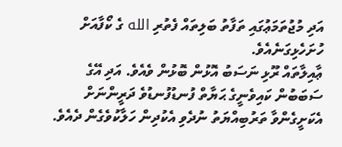އަދި މުޖުތަމަޢުގައި ތަފާތު ބަލިތައް ފެތުރި الله ގެ ކޯފާއަށް ހުށަހެޅިގަނެއެވެ.
ޢާއިލާތައް ރޫޅި ނަސަބު އޮޅުން ބޮޅުން ވެއެވެ. އަދި އޭގެ ސަބަބުން ކައިވެނީގެ ޙަޔާތް ފުނޑުފުނޑުވެ ދަރީންނަށް އެކަށީގެންވާ ތަރުބިއްޔަތު ނުދެވި އެކުދިން ހަލާކުވެގެން ދެއެވެ.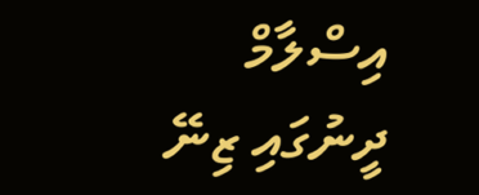އިސްލާމް ދީނުގައި ޒިނޭ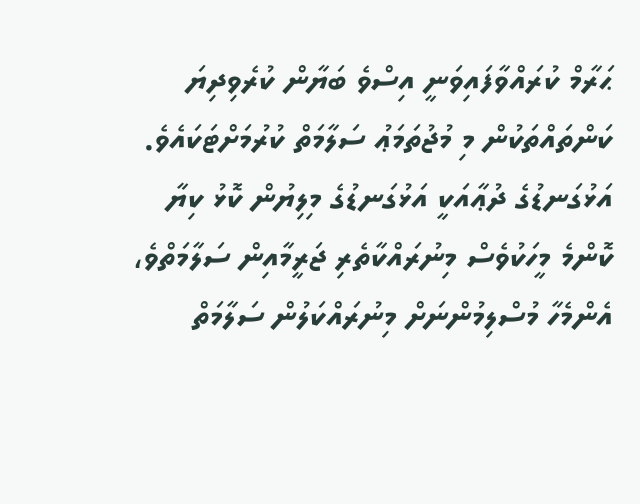ޙަރާމް ކުރައްވާފައިވަނީ އިސްވެ ބަޔާން ކުރެވިދިޔަ ކަންތައްތަކުން މި މުޖުތަމަޢު ސަލާމަތް ކުރުމަށްޓަކައެވެ.
އަޅުގަނޑުގެ ދުޢާއަކީ އަޅުގަނޑުގެ މިލިޔުން ކޮޅު ކިޔާ ކޮންމެ މީހަކުވެސް މިނުރައްކާތެރި ޖަރީމާއިން ސަލާމަތްވެ، އެންމެހާ މުސްލިމުންނަށް މިނުރައްކަލުން ސަލާމަތް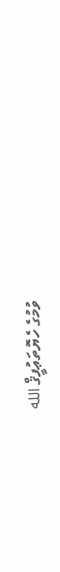ވުމުގެ ހެޔޮތަޢުފީޤް الله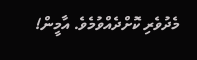މެދުވެރި ކޮށްދެއްވުމެވެ. އާމީން!